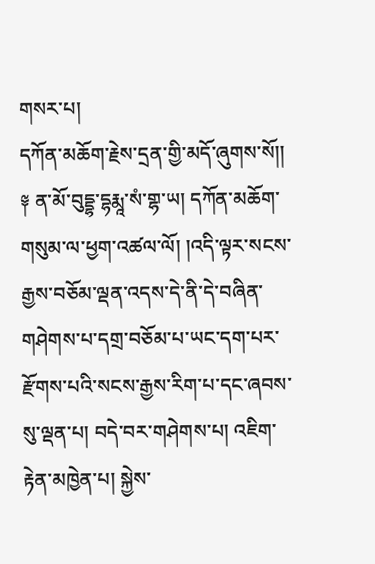གསར་པ།
དཀོན་མཆོག་རྗེས་དྲན་གྱི་མདོ་ཞུགས་སོ།།
༈ ན་མོ་བུདྡྷ་དྷརྨཱ་སཾ་གྷ་ཡ། དཀོན་མཆོག་གསུམ་ལ་ཕྱག་འཚལ་ལོ། །འདི་ལྟར་སངས་རྒྱས་བཅོམ་ལྡན་འདས་དེ་ནི་དེ་བཞིན་གཤེགས་པ་དགྲ་བཅོམ་པ་ཡང་དག་པར་རྫོགས་པའི་སངས་རྒྱས་རིག་པ་དང་ཞབས་སུ་ལྡན་པ། བདེ་བར་གཤེགས་པ། འཇིག་རྟེན་མཁྱེན་པ། སྐྱེས་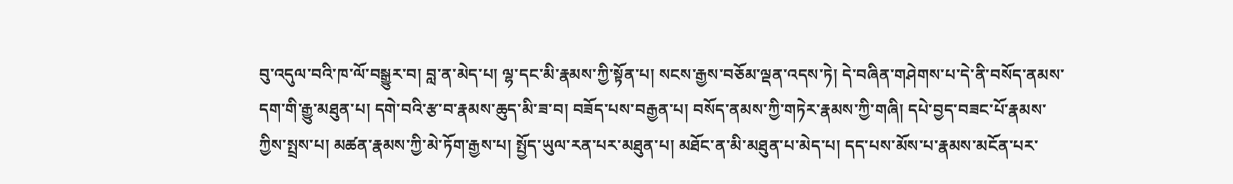བུ་འདུལ་བའི་ཁ་ལོ་བསྒྱུར་བ། བླ་ན་མེད་པ། ལྷ་དང་མི་རྣམས་ཀྱི་སྟོན་པ། སངས་རྒྱས་བཅོམ་ལྡན་འདས་ཏེ། དེ་བཞིན་གཤེགས་པ་དེ་ནི་བསོད་ནམས་དག་གི་རྒྱུ་མཐུན་པ། དགེ་བའི་རྩ་བ་རྣམས་ཆུད་མི་ཟ་བ། བཟོད་པས་བརྒྱན་པ། བསོད་ནམས་ཀྱི་གཏེར་རྣམས་ཀྱི་གཞི། དཔེ་བྱད་བཟང་པོ་རྣམས་ཀྱིས་སྤྲས་པ། མཚན་རྣམས་ཀྱི་མེ་ཏོག་རྒྱས་པ། སྤྱོད་ཡུལ་རན་པར་མཐུན་པ། མཐོང་ན་མི་མཐུན་པ་མེད་པ། དད་པས་མོས་པ་རྣམས་མངོན་པར་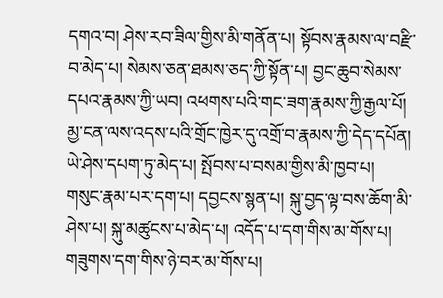དགའ་བ། ཤེས་རབ་ཟིལ་གྱིས་མི་གནོན་པ། སྟོབས་རྣམས་ལ་བརྫི་བ་མེད་པ། སེམས་ཅན་ཐམས་ཅད་ཀྱི་སྟོན་པ། བྱང་ཆུབ་སེམས་དཔའ་རྣམས་ཀྱི་ཡབ། འཕགས་པའི་གང་ཟག་རྣམས་ཀྱི་རྒྱལ་པོ། མྱ་ངན་ལས་འདས་པའི་གྲོང་ཁྱེར་དུ་འགྲོ་བ་རྣམས་ཀྱི་དེད་དཔོན། ཡེ་ཤེས་དཔག་ཏུ་མེད་པ། སྤོབས་པ་བསམ་གྱིས་མི་ཁྱབ་པ། གསུང་རྣམ་པར་དག་པ། དབྱངས་སྙན་པ། སྐུ་བྱད་ལྟ་བས་ཆོག་མི་ཤེས་པ། སྐུ་མཚུངས་པ་མེད་པ། འདོད་པ་དག་གིས་མ་གོས་པ། གཟུགས་དག་གིས་ཉེ་བར་མ་གོས་པ།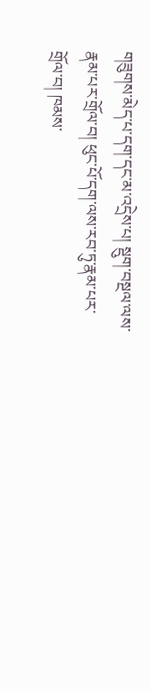གཟུགས་མེད་པ་དག་དང་མ་འདྲེས་པ། སྡུག་བསྔལ་ལས་རྣམ་པར་གྲོལ་བ། ཕུང་པོ་དག་ལས་རབ་ཏུ་རྣམ་པར་གྲོལ་བ། ཁམས་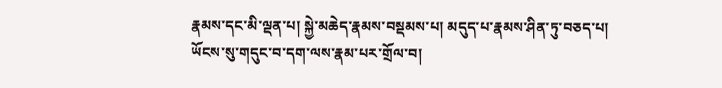རྣམས་དང་མི་ལྡན་པ། སྐྱེ་མཆེད་རྣམས་བསྡམས་པ། མདུད་པ་རྣམས་ཤིན་ཏུ་བཅད་པ། ཡོངས་སུ་གདུང་བ་དག་ལས་རྣམ་པར་གྲོལ་བ།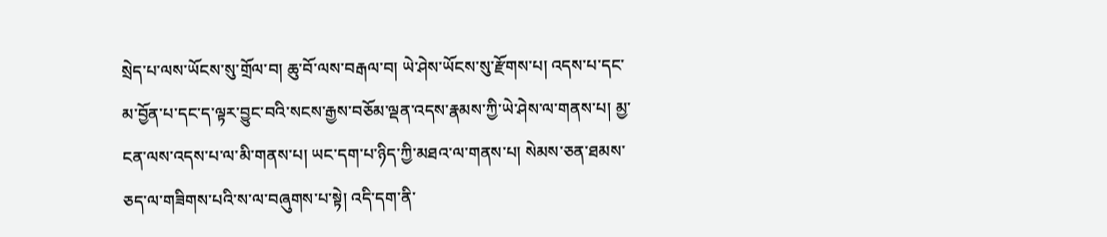སྲེད་པ་ལས་ཡོངས་སུ་གྲོལ་བ། ཆུ་བོ་ལས་བརྒལ་བ། ཡེ་ཤེས་ཡོངས་སུ་རྫོགས་པ། འདས་པ་དང་མ་བྱོན་པ་དང་ད་ལྟར་བྱུང་བའི་སངས་རྒྱས་བཅོམ་ལྡན་འདས་རྣམས་ཀྱི་ཡེ་ཤེས་ལ་གནས་པ། མྱ་ངན་ལས་འདས་པ་ལ་མི་གནས་པ། ཡང་དག་པ་ཉིད་ཀྱི་མཐའ་ལ་གནས་པ། སེམས་ཅན་ཐམས་ཅད་ལ་གཟིགས་པའི་ས་ལ་བཞུགས་པ་སྟེ། འདི་དག་ནི་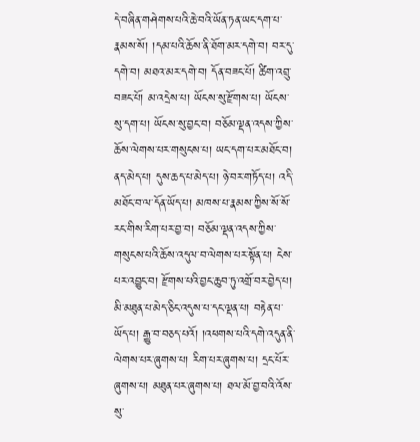དེ་བཞིན་གཤེགས་པའི་ཆེ་བའི་ཡོན་ཏན་ཡང་དག་པ་རྣམས་སོ། །དམ་པའི་ཆོས་ནི་ཐོག་མར་དགེ་བ། བར་དུ་དགེ་བ། མཐའ་མར་དགེ་བ། དོན་བཟང་པོ། ཚིག་འབྲུ་བཟང་པོ། མ་འདྲེས་པ། ཡོངས་སུ་རྫོགས་པ། ཡོངས་སུ་དག་པ། ཡོངས་སུ་བྱང་བ། བཅོམ་ལྡན་འདས་ཀྱིས་ཆོས་ལེགས་པར་གསུངས་པ། ཡང་དག་པར་མཐོང་བ། ནད་མེད་པ། དུས་ཆད་པ་མེད་པ། ཉེ་བར་གཏོད་པ། འདི་མཐོང་བ་ལ་དོན་ཡོད་པ། མཁས་པ་རྣམས་ཀྱིས་སོ་སོ་རང་གིས་རིག་པར་བྱ་བ། བཅོམ་ལྡན་འདས་ཀྱིས་གསུངས་པའི་ཆོས་འདུལ་བ་ལེགས་པར་སྟོན་པ། ངེས་པར་འབྱུང་བ། རྫོགས་པའི་བྱང་ཆུབ་ཏུ་འགྲོ་བར་བྱེད་པ། མི་མཐུན་པ་མེད་ཅིང་འདུས་པ་དང་ལྡན་པ། བརྟེན་པ་ཡོད་པ། རྒྱུ་བ་བཅད་པའོ། །འཕགས་པའི་དགེ་འདུན་ནི་ལེགས་པར་ཞུགས་པ། རིག་པར་ཞུགས་པ། དྲང་པོར་ཞུགས་པ། མཐུན་པར་ཞུགས་པ། ཐལ་མོ་བྱ་བའི་འོས་སུ་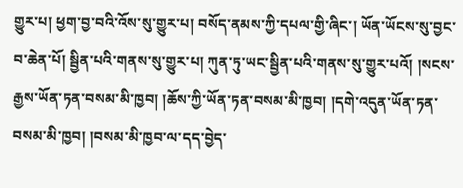གྱུར་པ། ཕྱག་བྱ་བའི་འོས་སུ་གྱུར་པ། བསོད་ནམས་ཀྱི་དཔལ་གྱི་ཞིང་། ཡོན་ཡོངས་སུ་བྱང་བ་ཆེན་པོ། སྦྱིན་པའི་གནས་སུ་གྱུར་པ། ཀུན་ཏུ་ཡང་སྦྱིན་པའི་གནས་སུ་གྱུར་པའོ། །སངས་རྒྱས་ཡོན་ཏན་བསམ་མི་ཁྱབ། །ཆོས་ཀྱི་ཡོན་ཏན་བསམ་མི་ཁྱབ། །དགེ་འདུན་ཡོན་ཏན་བསམ་མི་ཁྱབ། །བསམ་མི་ཁྱབ་ལ་དད་བྱེད་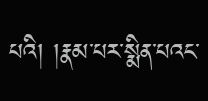པའི། །རྣམ་པར་སྨིན་པའང་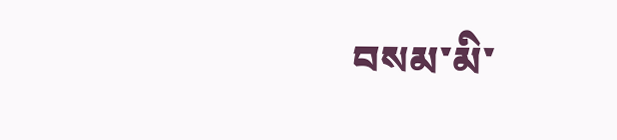བསམ་མི་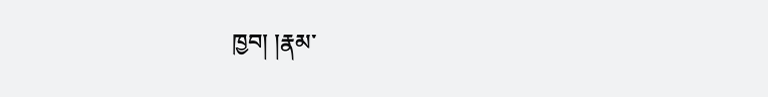ཁྱབ། །རྣམ་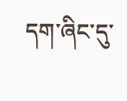དག་ཞིང་དུ་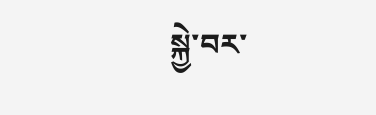སྐྱེ་བར་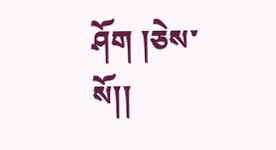ཤོག །ཅེས་སོ།།